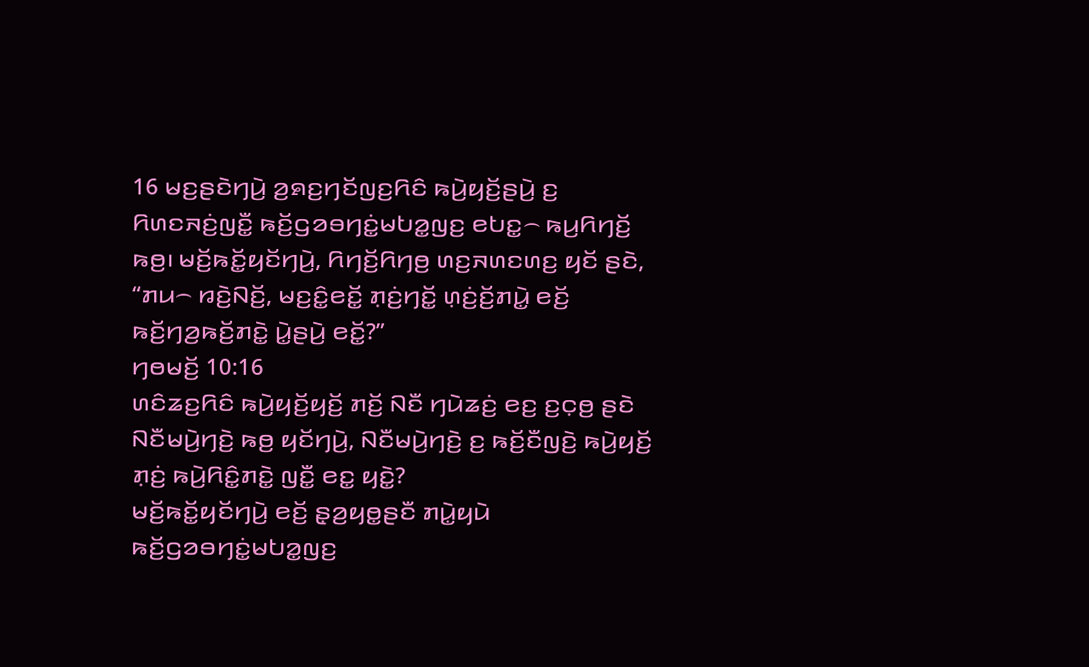16 ꤗꤢ꤬ꤔꤢꤧꤚꤣꤧ꤬ ꤤ꤬ꤎꤢ꤬ꤚꤢꤩꤜꤢ꤬ꤖꤢꤨ ꤒꤣꤧ꤬ꤟꤢꤩ꤬ꤔꤣꤧ꤬ ꤢ꤬ ꤖꤛꤢꤏꤢꤦ꤬ꤜꤢꤪ꤭ ꤒꤢꤩ꤬ꤞꤤꤋꤚꤢꤦ꤭ꤗꤝꤤ꤭ꤜꤢ꤬ ꤕꤝꤢ꤭꤮ ꤒꤣ꤬ꤖꤚꤢꤩ꤬ ꤒꤥ꤬꤯ ꤗꤢꤩ꤬ꤒꤢꤩ꤭ꤟꤢꤩꤚꤣꤧ꤬, ꤖꤚꤢꤩ꤬ꤖꤚꤥ꤬ ꤛꤢ꤬ꤏꤛꤢꤛꤢ꤬ ꤟꤢꤩ ꤔꤢꤧ, “ꤊꤣ꤮ ꤙꤢꤧ꤬ꤡꤢꤩ꤬, ꤗꤢ꤬ꤢꤨ꤭ꤕꤢꤩ꤭ ꤊ꤫ꤢꤦ꤬ꤚꤢꤩ꤭ ꤛ꤫ꤢꤦ꤬ꤢꤩ꤬ꤊꤣꤧ꤭ ꤕꤢꤩ꤬ ꤒꤢꤩ꤬ꤚꤤ꤬ꤒꤢꤩ꤬ꤊꤢꤧ꤭ ꤣꤧ꤭ꤔꤣꤧ꤬ ꤕꤢꤩ꤭?”
ꤚꤥꤗꤢꤩ꤬ 10:16
ꤛꤢꤨꤘꤢ꤬ꤖꤢꤨ ꤒꤣꤧ꤬ꤟꤢꤩ꤬ꤟꤢꤩ꤬ ꤊꤢꤩ꤬ ꤡꤢꤪ ꤚꤣꤧꤘꤢꤦ꤬ ꤕꤢ꤬ ꤢ꤬ꤍ꤫ꤥ꤬ ꤔꤢꤧ ꤡꤢꤪꤗꤣꤧ꤬ꤚꤢꤧ꤬ ꤒꤥ꤬ ꤟꤢꤩꤚꤣꤧ꤬, ꤡꤢꤪꤗꤣꤧ꤬ꤚꤢꤧ꤬ ꤢ꤬ ꤒꤢꤩ꤬ꤢꤪꤜꤢꤧ꤬ ꤒꤣꤧ꤬ꤟꤢꤩ꤬ ꤊ꤫ꤢꤦ꤬ ꤒꤣꤧ꤬ꤖꤢꤨ꤭ꤊꤢꤧ꤭ ꤜꤢꤪ꤭ ꤕꤢ꤭ ꤟꤢꤧ꤭?
ꤗꤢꤩ꤬ꤒꤢꤩ꤭ꤟꤢꤩꤚꤣꤧ꤬ ꤕꤢꤩ꤬ ꤔ꤫ꤤ꤬ꤟꤥ꤭ꤔꤢꤪ ꤊꤣꤧ꤭ꤟꤣꤧ ꤒꤢꤩ꤬ꤞꤤꤋꤚꤢꤦ꤭ꤗꤝꤤ꤭ꤜꤢ꤬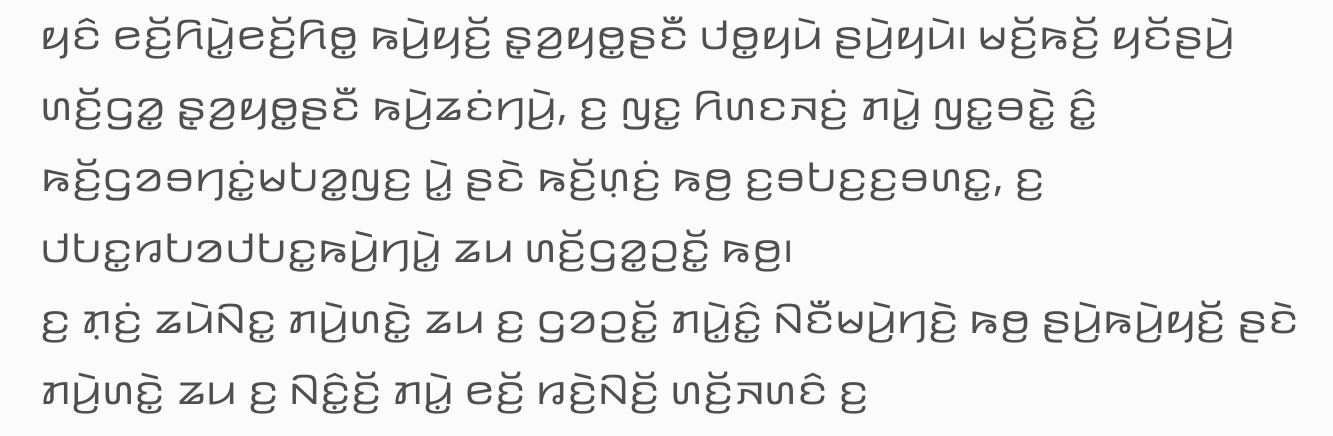ꤟꤢꤨ ꤕꤢꤩ꤬ꤖꤣꤧ꤭ꤕꤢꤩ꤬ꤖꤥ꤭ ꤒꤣꤧ꤬ꤟꤢꤩ꤬ ꤔ꤫ꤤ꤬ꤟꤥ꤭ꤔꤢꤪ ꤓꤥ꤭ꤟꤣꤧ ꤔꤣꤧ꤬ꤟꤣꤧ꤯ ꤗꤢꤩ꤬ꤒꤢꤩ꤬ ꤟꤢꤩꤔꤣꤧ꤬ ꤛꤢꤩ꤬ꤞꤤ꤭ ꤔ꤫ꤤ꤬ꤟꤥ꤭ꤔꤢꤪ ꤒꤣꤧ꤬ꤘꤢꤦꤚꤣꤧ꤬, ꤢ꤬ ꤜꤢ꤭ ꤖꤛꤢꤏꤢꤦ꤬ ꤊꤣꤧ꤭ ꤜꤢ꤭ꤋꤢꤧ꤭ ꤢꤨ꤭ ꤒꤢꤩ꤬ꤞꤤꤋꤚꤢꤦ꤭ꤗꤝꤤ꤭ꤜꤢ꤬ ꤣꤧ꤭ ꤔꤢꤧ ꤒꤢꤩ꤬ꤛ꤫ꤢꤦ꤬ ꤒꤥ꤬ ꤢ꤬ꤋꤝꤢ꤬ꤢ꤬ꤋꤛꤢ꤭, ꤢ꤬ ꤓꤝꤢ꤭ꤙꤝꤤꤓꤝꤢ꤭ꤒꤣꤧ꤬ꤚꤣꤧ꤭ ꤘꤣ ꤛꤢꤩ꤬ꤞꤤ꤭ꤑꤢꤩ꤭ ꤒꤥ꤬꤯
ꤢ꤬ ꤊ꤫ꤢꤦ꤬ ꤘꤣꤧꤡꤢ꤭ ꤊꤣꤧ꤬ꤛꤢꤧ꤭ ꤘꤣ ꤢ꤬ ꤞꤤꤑꤢꤩ꤭ ꤊꤣꤧ꤭ꤢꤨ꤭ ꤡꤢꤪꤗꤣꤧ꤬ꤚꤢꤧ꤬ ꤒꤥ꤬ ꤔꤣꤧ꤬ꤒꤣꤧ꤬ꤟꤢꤩ꤬ ꤔꤢꤧ ꤊꤣꤧ꤬ꤛꤢꤧ꤭ ꤘꤣ ꤢ꤬ ꤡꤢꤨ꤭ꤢꤩ꤬ ꤊꤣꤧ꤭ ꤕꤢꤩ꤬ ꤙꤢꤧ꤬ꤡꤢꤩ꤬ ꤛꤢꤩ꤬ꤏꤛꤢꤨ ꤢ꤬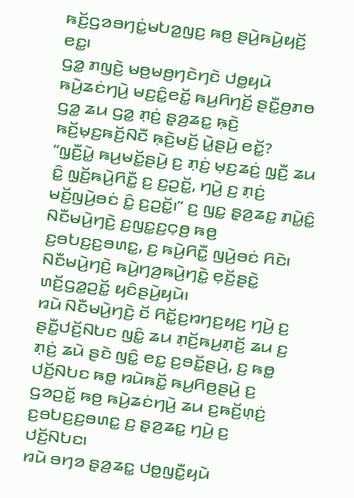ꤒꤢꤩ꤬ꤞꤤꤋꤚꤢꤦ꤭ꤗꤝꤤ꤭ꤜꤢ꤬ ꤒꤥ꤬ ꤔꤣꤧ꤬ꤒꤣꤧ꤬ꤟꤢꤩ꤬ ꤕꤢ꤭꤯
ꤞꤤ꤭ ꤊꤜꤢꤧ꤬ ꤗꤥ꤬ꤗꤥ꤬ꤚꤢꤧꤚꤢꤧ ꤓꤥ꤭ꤟꤣꤧ ꤒꤣꤧ꤬ꤘꤢꤦꤚꤣꤧ꤬ ꤗꤢ꤬ꤢꤨ꤭ꤕꤢꤩ꤭ ꤒꤣ꤬ꤖꤚꤢꤩ꤬ ꤔꤢꤪ꤭ꤥ꤬ꤊꤥ ꤞꤤ꤭ ꤘꤣ ꤞꤤ꤭ ꤊ꤫ꤢꤦ꤬ ꤔ꤫ꤤ꤬ꤘꤢ꤭ ꤒ꤫ꤢꤧ꤬ ꤒꤢꤩ꤬ꤗ꤫ꤢ꤬ꤒꤢꤩ꤬ꤡꤢꤪ ꤒ꤫ꤢꤧ꤬ꤗꤢꤩ꤬ ꤣꤧ꤭ꤔꤣꤧ꤬ ꤕꤢꤩ꤭?
“ꤜ꤫ꤢꤪ꤬ꤣꤧ꤭ ꤒꤣ꤬ꤗꤢꤩ꤭ꤔꤣꤧ꤬ ꤢ꤬ ꤊ꤫ꤢꤦ꤬ ꤗ꤫ꤢ꤬ꤘꤢꤦ꤬ ꤜ꤫ꤢꤪ꤬ ꤘꤣ ꤢꤨ꤭ ꤜ꤫ꤢꤩ꤬ꤒꤣꤧ꤬ꤖꤢꤪ꤭ ꤢ꤬ ꤢ꤬ꤑꤢꤩ꤭, ꤚꤣꤧ꤬ ꤢ꤬ ꤊ꤫ꤢꤦ꤬ ꤗꤢꤩ꤬ꤜꤣꤧ꤬ꤋꤢꤦ ꤢꤨ꤭ ꤢ꤬ꤑꤢꤩ꤭꤯” ꤢ꤬ ꤜꤢ꤭ ꤔ꤫ꤤ꤬ꤘꤢ꤭ ꤊꤣꤧ꤭ꤢꤨ꤭ ꤡꤢꤪꤗꤣꤧ꤬ꤚꤢꤧ꤬ ꤢ꤬ꤜꤢ꤭ꤢ꤬ꤍ꤫ꤥ꤬ ꤒꤥ꤬ ꤢ꤬ꤋꤝꤢ꤬ꤢ꤬ꤋꤛꤢ꤭, ꤢ꤬ ꤒꤣꤧ꤬ꤖꤢꤪ꤭ ꤜꤣꤧ꤬ꤋꤢꤦ ꤖꤢꤧ꤯ ꤡꤢꤪꤗꤣꤧ꤬ꤚꤢꤧ꤬ ꤒꤣꤧ꤬ꤚꤤ꤬ꤒꤣꤧ꤬ꤚꤢꤧ꤭ ꤕ꤫ꤢꤩ꤬ꤔꤢꤧ꤭ ꤛꤢꤩ꤬ꤞꤤ꤭ꤑꤢꤩ꤭ ꤟꤢꤨꤔꤣꤧ꤬ꤟꤣꤧ꤯
ꤙꤣꤧ ꤡꤢꤪꤗꤣꤧ꤬ꤚꤢꤧ꤬ ꤢꤩ ꤖꤢꤩ꤭ꤢ꤬ꤙꤚꤢ꤬ꤟꤢ꤬ ꤚꤣꤧ꤬ ꤢ꤬ ꤔꤢꤪ꤭ꤓꤢꤩ꤬ꤡꤝꤢ ꤜꤢꤨ꤭ ꤘꤣ ꤊ꤫ꤢꤩ꤬ꤒꤣ꤬ꤊ꤫ꤢꤩ꤬ ꤘꤣ ꤢ꤬ ꤊ꤫ꤢꤦ꤬ ꤘꤣꤧ ꤔꤢꤧ ꤜꤢꤨ꤭ ꤕꤢ꤭ ꤢ꤬ꤋꤢꤩ꤭ꤔꤣꤧ꤬, ꤢ꤬ ꤒꤥ꤭ ꤓꤢꤩ꤬ꤡꤝꤢ ꤒꤥ꤭ ꤙꤣꤧꤒꤢꤩ꤭ ꤒꤣ꤬ꤖꤥ꤬ꤔꤣꤧ꤬ ꤢ꤬ ꤞꤤꤑꤢꤩ꤭ ꤒꤥ꤬ ꤒꤣꤧ꤬ꤘꤢꤦꤚꤣꤧ꤬ ꤘꤣ ꤢ꤬ꤒꤢꤩ꤬ꤛ꤫ꤢꤦ꤬ ꤢ꤬ꤋꤝꤢ꤬ꤢ꤬ꤋꤛꤢ꤭ ꤢ꤬ ꤔ꤫ꤤ꤬ꤘꤢ꤭ ꤚꤣꤧ꤬ ꤢ꤬ ꤓꤢꤩ꤬ꤡꤝꤢ꤯
ꤙꤣꤧ ꤋꤚꤤ ꤔ꤫ꤤ꤬ꤘꤢ꤭ ꤓꤥ꤭ꤜꤢꤪ꤭ꤟꤣꤧ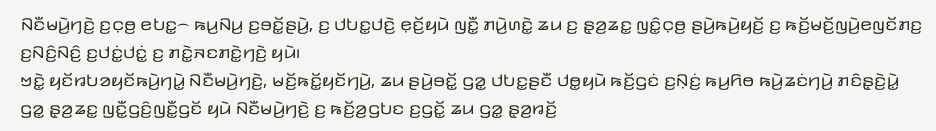ꤡꤢꤪꤗꤣꤧ꤬ꤚꤢꤧ꤬ ꤢ꤬ꤍ꤫ꤥ꤬ ꤕꤝꤢ꤭꤮ ꤒꤣ꤬ꤡꤣ꤬ ꤢ꤬ꤋꤢꤩ꤭ꤔꤣꤧ꤬, ꤢ꤬ ꤓꤝꤢ꤭ꤓꤢꤧ꤬ ꤕ꤫ꤢꤩ꤬ꤟꤣꤧ ꤜꤢꤪ꤭ ꤊꤣꤧ꤬ꤛꤢꤧ꤭ ꤘꤣ ꤢ꤬ ꤔ꤫ꤤ꤬ꤘꤢ꤭ ꤜꤢꤨ꤭ꤍ꤫ꤥ꤬ ꤔꤣꤧ꤬ꤒꤣꤧ꤬ꤟꤢꤩ꤬ ꤢ꤬ ꤒꤢꤩ꤬ꤗꤢꤩ꤬ꤜꤣꤧ꤬ꤕꤜꤢꤩꤊꤢ꤬ ꤢ꤬ꤡꤢꤨ꤬ꤡꤢꤨ꤬ ꤢ꤬ꤓꤢꤦ꤭ꤓꤢꤦ꤭ ꤢ꤬ ꤊꤢꤧ꤭ꤏꤢꤊꤢꤧ꤭ꤚꤢꤧ꤬ ꤟꤣꤧ꤯
ꤠꤢꤧ꤭ ꤟꤢꤩꤙꤝꤤꤟꤢꤩꤒꤣꤧ꤬ꤚꤣꤧ꤭ ꤡꤢꤪꤗꤣꤧ꤬ꤚꤢꤧ꤬, ꤗꤢꤩ꤬ꤒꤢꤩ꤭ꤟꤢꤩꤚꤣꤧ꤬, ꤘꤣ ꤔꤣꤧ꤬ꤋꤢꤩ꤭ ꤞꤤ꤭ ꤓꤝꤢ꤭ꤔꤢꤪ ꤓꤥ꤭ꤟꤣꤧ ꤒꤢꤩ꤬ꤞꤢꤦ ꤢ꤬ꤡ꤫ꤢꤦ꤬ ꤒꤣ꤬ꤖꤥ ꤒꤣꤧ꤬ꤘꤢꤦꤚꤣꤧ꤬ ꤊꤢꤨꤔ꤫ꤢꤧ꤬ꤣꤧ꤭ ꤞꤤ꤭ ꤔ꤫ꤤ꤬ꤘꤢ꤭ ꤜꤢꤪ꤭ꤞꤢꤨ꤬ꤜꤢꤪ꤭ꤞꤢꤩ ꤟꤣꤧ ꤡꤢꤪꤗꤣꤧ꤬ꤚꤢꤧ꤬ ꤢ꤬ ꤒꤢꤩ꤬ꤤ꤬ꤞꤝꤢ ꤢ꤬ꤞꤢꤩ꤭ ꤘꤣ ꤞꤤ꤭ ꤔ꤫ꤤ꤬ꤙꤢꤩ꤬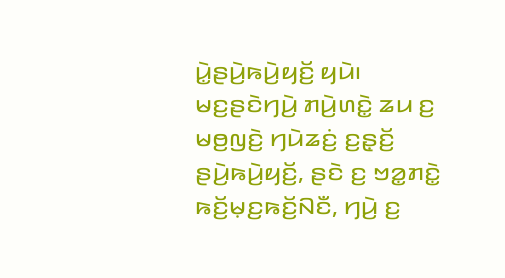ꤣꤧ꤭ꤔꤣꤧ꤬ꤒꤣꤧ꤬ꤟꤢꤩ꤬ ꤟꤣꤧ꤯
ꤗꤢ꤬ꤔꤢꤧꤚꤣꤧ꤬ ꤊꤣꤧ꤬ꤛꤢꤧ꤭ ꤘꤣ ꤢ꤬ ꤗꤥ꤬ꤜꤢꤧ꤬ ꤚꤣꤧꤘꤢꤦ꤬ ꤢ꤬ꤔ꤫ꤢꤩ꤬ ꤔꤣꤧ꤬ꤒꤣꤧ꤬ꤟꤢꤩ꤬, ꤔꤢꤧ ꤢ꤬ ꤠꤤ꤭ꤊꤢꤧ꤭ ꤒꤢꤩ꤬ꤗ꤫ꤢ꤬ꤒꤢꤩ꤬ꤡꤢꤪ, ꤚꤣꤧ꤬ ꤢ꤬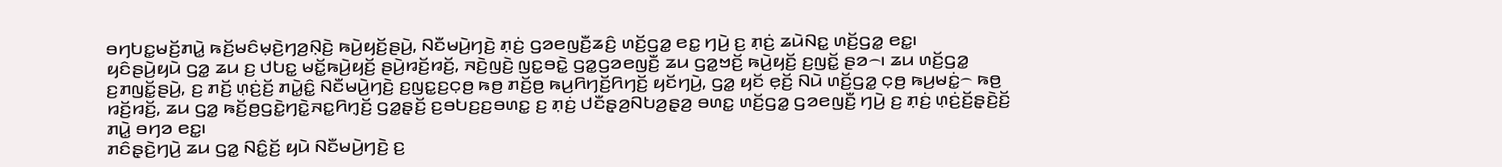ꤋꤚꤝꤢ꤭ꤗꤢꤩ꤬ꤊꤣꤧ꤭ ꤒꤢꤩ꤬ꤗꤢꤨꤗ꤫ꤢꤧ꤬ꤚꤤ꤬ꤡ꤫ꤢꤧ꤬ ꤒꤣꤧ꤬ꤟꤢꤩ꤬ꤔꤣꤧ꤬, ꤡꤢꤪꤗꤣꤧ꤬ꤚꤢꤧ꤬ ꤊ꤫ꤢꤦ꤬ ꤞꤤꤕꤜꤢꤪ꤬ꤘꤢꤨ꤬ ꤛꤢꤩ꤬ꤞꤤ꤭ ꤕꤢ꤭ ꤚꤣꤧ꤬ ꤢ꤬ ꤊ꤫ꤢꤦ꤬ ꤘꤣꤧꤡꤢ꤭ ꤛꤢꤩ꤬ꤞꤤ꤭ ꤕꤢ꤭꤯
ꤟꤢꤨꤔꤣꤧ꤬ꤟꤣꤧ ꤞꤤ꤭ ꤘꤣ ꤢ꤬ ꤓꤝꤢ꤭ ꤗꤢꤩ꤭ꤒꤣꤧ꤬ꤟꤢꤩ꤬ ꤔꤣꤧ꤬ꤙꤢꤩ꤬ꤙꤢꤩ꤬, ꤏꤢꤧ꤬ꤜꤢꤧ꤬ ꤜꤢ꤭ꤋꤢꤧ꤭ ꤞꤤ꤭ꤞꤤꤕꤜꤢꤪ꤬ ꤘꤣ ꤞꤤ꤭ꤠꤢꤩ꤬ ꤒꤣꤧ꤬ꤟꤢꤩ꤬ ꤢ꤬ꤜꤢꤩ꤭ ꤔꤤ꤮꤯ ꤘꤣ ꤛꤢꤩ꤬ꤞꤤ꤭ ꤢ꤬ꤊꤜꤢꤩ꤭ꤔꤣꤧ꤬, ꤢ꤬ ꤊꤢꤩ꤬ ꤛ꤫ꤢꤦ꤬ꤢꤩ꤬ ꤊꤣꤧ꤭ꤢꤨ꤭ ꤡꤢꤪꤗꤣꤧ꤬ꤚꤢꤧ꤬ ꤢ꤬ꤜꤢ꤭ꤢ꤬ꤍ꤫ꤥ꤬ ꤒꤥ꤬ ꤊꤢꤩ꤬ꤥ꤬ ꤒꤣ꤬ꤖꤚꤢꤩ꤬ꤖꤚꤢꤩ꤬ ꤟꤢꤩꤚꤣꤧ꤬, ꤞꤤ꤭ ꤟꤢꤩ ꤕ꤫ꤢꤩ꤬ ꤡꤣꤧ ꤛꤢꤩ꤬ꤞꤤ꤭ ꤍ꤫ꤥ꤬ ꤒꤣ꤬ꤗꤢꤦ꤭꤮ ꤒꤥ꤬ ꤙꤢꤩ꤬ꤙꤢꤩ꤬, ꤘꤣ ꤞꤤ꤭ ꤒꤢꤩ꤬ꤥ꤬ꤞꤢꤧ꤭ꤚꤢꤧ꤭ꤏꤢ꤭ꤖꤚ꤫ꤢꤩ꤬ ꤞꤤ꤭ꤔ꤫ꤢꤩ꤬ ꤢ꤬ꤋꤝꤢ꤬ꤢ꤬ꤋꤛꤢ꤭ ꤢ꤬ ꤊ꤫ꤢꤦ꤬ ꤓꤢꤪꤔ꤫ꤤ꤬ꤡꤝꤤ꤬ꤔ꤫ꤤ꤬ ꤋꤛꤢ꤭ ꤛꤢꤩ꤬ꤞꤤ꤭ ꤞꤤꤕꤜꤢꤪ꤬ ꤚꤣꤧ꤬ ꤢ꤬ ꤊ꤫ꤢꤦ꤬ ꤛ꤫ꤢꤦ꤬ꤢꤩ꤬ꤔ꤫ꤢꤧ꤬ꤢꤩ꤬ ꤊꤣꤧ꤭ ꤋꤚꤤ ꤕꤢ꤭꤯
ꤊꤢꤨꤔ꤫ꤢꤧ꤬ꤚꤣꤧ꤬ ꤘꤣ ꤞꤤ꤭ ꤡꤢꤨ꤭ꤢꤩ꤬ ꤟꤣꤧ ꤡꤢꤪꤗꤣꤧ꤬ꤚꤢꤧ꤬ ꤢ꤬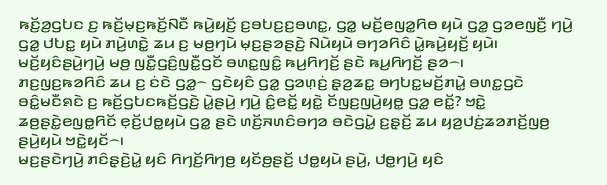ꤒꤢꤩ꤬ꤤ꤬ꤞꤝꤢ ꤢ꤬ ꤒꤢꤩ꤬ꤗ꤫ꤢ꤬ꤒꤢꤩ꤬ꤡꤢꤪ ꤒꤣꤧ꤬ꤟꤢꤩ꤬ ꤢ꤬ꤋꤝꤢ꤬ꤢ꤬ꤋꤛꤢ꤭, ꤞꤤ꤭ ꤗꤢꤩ꤬ꤕꤜꤤ꤭ꤖꤥ ꤟꤣꤧ ꤞꤤ꤭ ꤞꤤꤕꤜꤢꤪ꤬ ꤚꤣꤧ꤬ ꤞꤤ꤭ ꤓꤝꤢ꤭ ꤟꤣꤧ ꤊꤣꤧ꤬ꤛꤢꤧ꤭ ꤘꤣ ꤢ꤬ ꤗꤥ꤬ꤚꤣꤧ ꤗ꤫ꤢ꤬ꤔꤤꤔꤢꤧ꤬ ꤡꤣꤧꤟꤣꤧ ꤋꤚꤤꤖꤢꤨ ꤣꤧ꤭ꤒꤣꤧ꤬ꤟꤢꤩ꤬ ꤟꤣꤧ꤯ ꤗꤢꤩ꤬ꤟꤢꤨꤔꤣꤧ꤬ꤚꤣꤧ꤬ ꤗꤥ꤬ ꤜꤢꤪ꤭ꤞꤢꤨ꤬ꤜꤢꤪ꤭ꤞꤢꤩ ꤋꤛꤢ꤭ꤜꤢꤨ꤭ ꤒꤣ꤬ꤖꤚꤢꤩ꤬ ꤔꤢꤧ ꤒꤣ꤬ꤖꤚꤢꤩ꤬ ꤔꤤ꤮꤯
ꤊꤢ꤬ꤜꤢ꤬ꤒꤤꤖꤢꤨ ꤘꤣ ꤢ꤬ ꤢꤦꤢꤧ ꤞꤤ꤭꤮ ꤞꤢꤧꤟꤢꤨ ꤞꤤ꤭ ꤞꤤꤛ꤫ꤢꤦ꤬ ꤔ꤫ꤤ꤬ꤘꤢ꤭ ꤋꤚꤝꤢ꤭ꤗꤢꤩ꤬ꤊꤣꤧ꤭ ꤋꤛꤢ꤭ꤞꤢꤧ ꤋꤢꤨ꤭ꤗꤢꤪꤎꤢꤧ ꤢ꤬ ꤒꤢꤩ꤬ꤞꤝꤢꤒꤢꤩ꤬ꤞꤢꤧ꤬ ꤣꤧ꤭ꤔꤣꤧ꤬ ꤚꤣꤧ꤬ ꤢꤨ꤭ꤕꤢꤩ꤭ ꤟꤢꤧ꤭ ꤢꤩꤜꤢ꤬ꤜꤣꤧ꤬ꤟꤥ꤭ ꤞꤤ꤭ ꤕꤢꤩ꤭? ꤠꤢꤧ꤭ ꤘꤥ꤬ꤔꤢꤧ꤭ꤕꤜꤥ꤭ꤖꤢꤩ ꤕ꤫ꤢꤩ꤬ꤓꤥ꤭ꤟꤣꤧ ꤞꤤ꤭ ꤔꤢꤧ ꤛꤢꤩ꤬ꤏꤛꤢꤨꤋꤚꤤ ꤋꤢꤧꤞꤣꤧ꤭ ꤢ꤬ꤔ꤫ꤢꤩ꤬ ꤘꤣ ꤟꤤ꤬ꤓꤢꤦ꤬ꤘꤤꤊꤢꤩ꤬ꤜꤥ꤬ ꤔꤣꤧ꤬ꤟꤣꤧ ꤠꤢꤧ꤭ꤟꤢꤩ꤮꤯
ꤗꤢ꤬ꤔꤢꤧꤚꤣꤧ꤬ ꤊꤢꤨꤔ꤫ꤢꤧ꤬ꤣꤧ꤭ ꤟꤢꤨ ꤖꤚꤢꤩ꤬ꤖꤚꤥ꤬ ꤟꤢꤩꤥ꤬ꤔꤢꤩ꤬ ꤓꤥ꤭ꤟꤣꤧ ꤔꤣꤧ꤬, ꤓꤥ꤭ꤚꤣꤧ꤬ ꤟꤢꤨ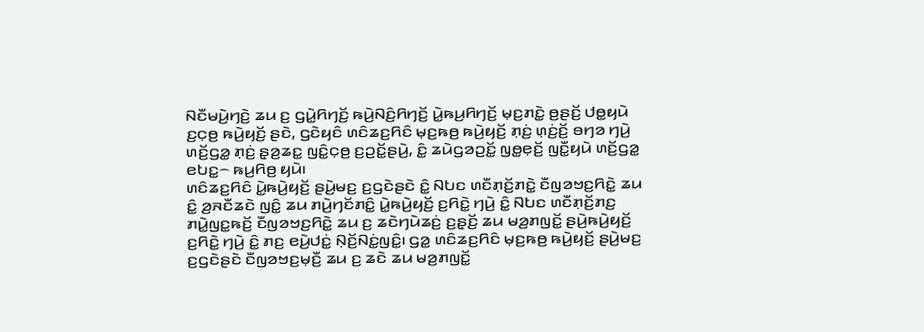ꤡꤢꤪꤗꤣꤧ꤬ꤚꤢꤧ꤬ ꤘꤣ ꤢ꤬ ꤞꤣꤧ꤭ꤖꤚꤢꤩ꤬ ꤒꤣꤧ꤬ꤡꤢꤨ꤬ꤖꤚꤢꤩ꤬ ꤣꤧ꤭ꤒꤣ꤬ꤖꤚꤢꤩ꤬ ꤗ꤫ꤢ꤬ꤊꤢꤧ꤭ ꤥ꤬ꤔꤢꤩ꤬ ꤓꤥ꤭ꤟꤣꤧ ꤢ꤬ꤍ꤫ꤥ꤬ ꤒꤣꤧ꤬ꤟꤢꤩ꤬ ꤔꤢꤧ, ꤞꤢꤧꤟꤢꤨ ꤛꤢꤨꤘꤢ꤬ꤖꤢꤨ ꤗ꤫ꤢ꤬ꤒꤥ꤬ ꤒꤣꤧ꤬ꤟꤢꤩ꤬ ꤊ꤫ꤢꤦ꤬ ꤛ꤫ꤢꤦ꤬ꤢꤩ꤬ ꤋꤚꤤ ꤚꤣꤧ꤬ ꤛꤢꤩ꤬ꤞꤤ꤭ ꤊ꤫ꤢꤦ꤬ ꤔ꤫ꤤ꤬ꤘꤢ꤭ ꤜꤢꤨ꤭ꤍ꤫ꤥ꤬ ꤢ꤬ꤑꤢꤩ꤭ꤔꤣꤧ꤬, ꤢꤨ꤭ ꤘꤣꤧꤞꤤꤑꤢꤩ꤭ ꤜꤥ꤭ꤕ꤫ꤢꤩ꤬ ꤜꤢꤪ꤭ꤟꤣꤧ ꤛꤢꤩ꤬ꤞꤤ꤭ ꤕꤝꤢ꤭꤮ ꤒꤣ꤬ꤖꤥ꤬ ꤟꤣꤧ꤯
ꤛꤢꤨꤘꤢ꤬ꤖꤢꤨ ꤣꤧ꤭ꤒꤣꤧ꤬ꤟꤢꤩ꤬ ꤔꤣꤧ꤬ꤗꤢ꤬ ꤢ꤬ꤞꤢꤧꤔꤢꤧ ꤢꤨ꤭ ꤡꤝꤢ ꤛꤢꤪꤊ꤫ꤢꤩ꤬ꤊꤢꤧ꤭ ꤢꤪꤜꤤꤠꤢ꤬ꤖꤢꤧ꤭ ꤘꤣ ꤢꤨ꤭ ꤤ꤬ꤏꤢꤪꤘꤢꤧ ꤜꤢꤨ꤭ ꤘꤣ ꤊꤣꤧ꤬ꤚꤢꤩꤊꤢꤨ꤭ ꤣꤧ꤭ꤒꤣꤧ꤬ꤟꤢꤩ꤬ ꤢ꤬ꤖꤢꤧ꤭ ꤚꤣꤧ꤬ ꤢꤨ꤭ ꤡꤝꤢ ꤛꤢꤪꤊ꤫ꤢꤩ꤬ꤊꤢ꤬ ꤊꤣꤧ꤭ꤜꤢ꤭ꤒꤢꤩ꤬ ꤢꤪꤜꤤꤠꤢ꤬ꤖꤢꤧ꤭ ꤘꤣ ꤢ꤬ ꤘꤢꤧꤚꤣꤧꤘꤢꤦ꤬ ꤢ꤬ꤔ꤫ꤢꤩ꤬ ꤘꤣ ꤗꤤ꤬ꤊꤜꤢꤩ꤭ ꤔꤣꤧ꤬ꤒꤣꤧ꤬ꤟꤢꤩ꤬ ꤢ꤬ꤖꤢꤧ꤭ ꤚꤣꤧ꤬ ꤢꤨ꤭ ꤊꤢ꤬ ꤕꤣꤧ꤬ꤓꤢꤦ꤭ ꤡ꤫ꤢꤩ꤬ꤡꤢꤦ꤭ꤜꤢꤨ꤭꤯ ꤞꤤ꤭ ꤛꤢꤨꤘꤢ꤬ꤖꤢꤨ ꤗ꤫ꤢ꤬ꤒꤥ꤬ ꤒꤣꤧ꤬ꤟꤢꤩ꤬ ꤔꤣꤧ꤬ꤗꤢ꤬ ꤢ꤬ꤞꤢꤧꤔꤢꤧ ꤢꤪꤜꤤꤠꤢ꤬ꤗ꤫ꤢꤪ꤬ ꤘꤣ ꤢ꤬ ꤘꤢꤧ ꤘꤣ ꤗꤤ꤬ꤊꤜꤢꤩ꤭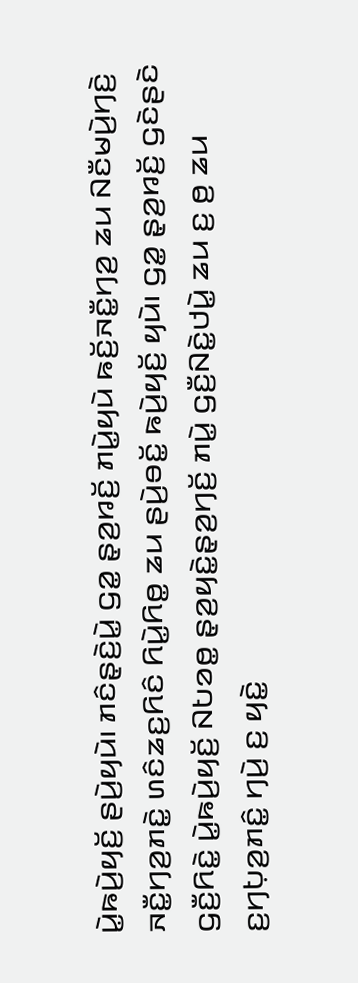ꤣꤧ꤭ꤒꤣꤧ꤬ꤟꤢꤩ꤬ ꤔꤣꤧ꤬ꤟꤣꤧ꤯ ꤊꤢꤨꤔ꤫ꤢꤧ꤬ꤣꤧ꤭ ꤞꤤ꤭ ꤔ꤫ꤤ꤬ꤙꤢꤩ꤬ ꤊꤣꤧ꤭ꤟꤣꤧ ꤒꤢꤩ꤬ꤏꤢꤪ꤭ꤚꤤ꤬ ꤘꤣ ꤡꤢꤪꤗꤣꤧ꤬ꤚꤢꤧ꤬ ꤏꤢꤪ꤭ꤚꤤ꤬ꤊꤢꤧ꤭ ꤛꤢꤨꤘꤢ꤬ꤖꤢꤨ ꤖꤣꤧ꤭ꤖꤥ꤭ ꤘꤣ ꤔꤣꤧ꤬ꤋꤢꤩ꤭ ꤒꤣꤧ꤬ꤟꤢꤩ꤬ ꤟꤣꤧ꤯ ꤞꤤ꤭ ꤔ꤫ꤤ꤬ꤙꤢꤩ꤬ ꤞꤢꤧꤔꤢꤧ ꤞꤢꤪ꤬ꤖꤢꤧ꤭ ꤣꤧ꤭ꤒꤣꤧ꤬ꤟꤢꤩ꤬ ꤡꤝꤤꤥ꤭ ꤔ꤫ꤤ꤬ꤟꤢꤧ꤭ꤔ꤫ꤤ꤬ꤚꤢꤩ꤬ ꤊꤣꤧ꤭ ꤞꤢꤪ꤬ꤡꤢꤧ꤭ꤓꤣꤧ꤭ ꤘꤣ ꤢ꤬ ꤥ꤬ ꤘꤣ ꤢ꤬ꤚꤝ꤫ꤤ꤬ꤊꤢꤨ꤭ ꤚꤣꤧ꤬ ꤢ꤬ ꤟꤢꤧ꤭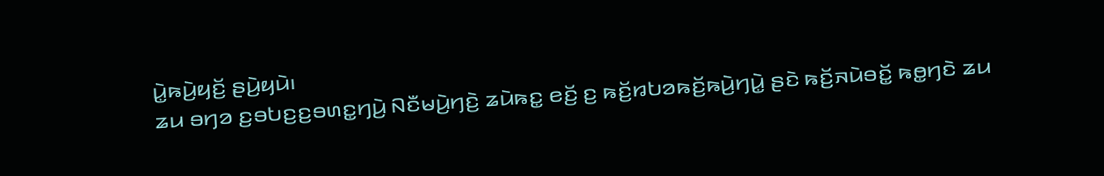ꤣꤧ꤭ꤒꤣꤧ꤬ꤟꤢꤩ꤬ ꤔꤣꤧ꤬ꤟꤣꤧ꤯
ꤘꤣ ꤋꤚꤤ ꤢ꤬ꤋꤝꤢ꤬ꤢ꤬ꤋꤛꤢ꤭ꤚꤣꤧ꤬ ꤡꤢꤪꤗꤣꤧ꤬ꤚꤢꤧ꤬ ꤘꤣꤧꤒꤢ꤭ ꤕꤢꤩ꤬ ꤢ꤬ ꤒꤢꤩ꤬ꤙꤝꤤꤒꤢꤩ꤬ꤒꤣꤧ꤬ꤚꤣꤧ꤭ ꤔꤢꤧ ꤒꤢꤩ꤬ꤏꤣꤧꤋꤢꤩ꤭ ꤒꤥ꤭ꤚꤢꤧ ꤘꤣ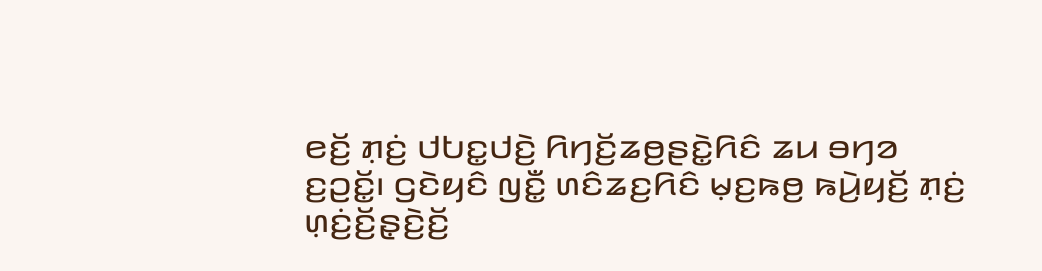ꤕꤢꤩ꤬ ꤊ꤫ꤢꤦ꤬ ꤓꤝꤢ꤭ꤓꤢꤧ꤬ ꤖꤚꤢꤩ꤬ꤘꤥ꤬ꤔꤢꤧ꤭ꤖꤢꤨ ꤘꤣ ꤋꤚꤤ ꤢ꤬ꤑꤢꤩ꤭꤯ ꤞꤢꤧꤟꤢꤨ ꤜꤢꤪ꤭ ꤛꤢꤨꤘꤢ꤬ꤖꤢꤨ ꤗ꤫ꤢ꤬ꤒꤥ꤬ ꤒꤣꤧ꤬ꤟꤢꤩ꤬ ꤊ꤫ꤢꤦ꤬ ꤛ꤫ꤢꤦ꤬ꤢꤩ꤬ꤔ꤫ꤢꤧ꤬ꤢꤩ꤬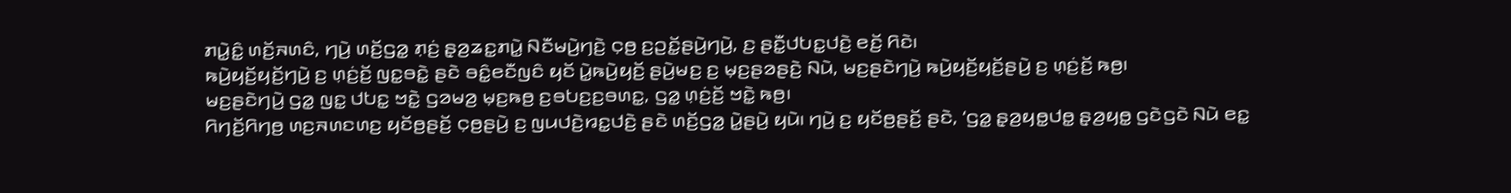ꤊꤣꤧ꤭ꤢꤨ꤭ ꤛꤢꤩ꤬ꤏꤛꤢꤨ, ꤚꤣꤧ꤬ ꤛꤢꤩ꤬ꤞꤤ꤭ ꤊ꤫ꤢꤦ꤬ ꤔ꤫ꤤ꤬ꤘꤢ꤭ꤊꤣꤧ꤭ ꤡꤢꤪꤗꤣꤧ꤬ꤚꤢꤧ꤬ ꤍ꤫ꤥ꤬ ꤢ꤬ꤑꤢꤩ꤭ꤔꤣꤧ꤬ꤚꤣꤧ꤬, ꤢ꤬ ꤔꤢꤪ꤭ꤓꤝꤢ꤭ꤓꤢꤧ꤬ ꤕꤢꤩ꤬ ꤖꤢꤧ꤯
ꤒꤣꤧ꤬ꤟꤢꤩ꤬ꤟꤢꤩ꤬ꤚꤣꤧ꤬ ꤢ꤬ ꤛ꤫ꤢꤦ꤬ꤢꤩ꤬ ꤜꤢ꤭ꤋꤢꤧ꤭ ꤔꤢꤧ ꤋꤢꤨ꤭ꤕꤢꤪꤜꤢꤨ ꤟꤢꤩ ꤣꤧ꤭ꤒꤣꤧ꤬ꤟꤢꤩ꤬ ꤔꤣꤧ꤬ꤗꤢ꤬ ꤢ꤬ ꤗ꤫ꤢ꤬ꤔꤤꤔꤢꤧ꤬ ꤡꤣꤧ, ꤗꤢ꤬ꤔꤢꤧꤚꤣꤧ꤬ ꤒꤣꤧ꤬ꤟꤢꤩ꤬ꤟꤢꤩ꤬ꤔꤣꤧ꤬ ꤢ꤬ ꤛ꤫ꤢꤦ꤬ꤢꤩ꤬ ꤒꤥ꤬꤯
ꤗꤢ꤬ꤔꤢꤧꤚꤣꤧ꤬ ꤞꤤ꤭ ꤜꤢ꤭ ꤓꤝꤢ꤭ ꤠꤢꤧ꤭ ꤞꤤꤗꤤ꤬ ꤗ꤫ꤢ꤬ꤒꤥ꤬ ꤢ꤬ꤋꤝꤢ꤬ꤢ꤬ꤋꤛꤢ꤭, ꤞꤤ꤭ ꤛ꤫ꤢꤦ꤬ꤢꤩ꤬ ꤠꤢꤧ꤭ ꤒꤥ꤬꤯
ꤖꤚꤢꤩ꤬ꤖꤚꤥ꤬ ꤛꤢ꤬ꤏꤛꤢꤛꤢ꤬ ꤟꤢꤩꤥ꤬ꤔꤢꤩ꤬ ꤍ꤫ꤥ꤬ꤔꤣꤧ꤬ ꤢ꤬ ꤜꤣꤓꤢꤧ꤬ꤙꤢ꤭ꤓꤢꤧ꤬ ꤔꤢꤧ ꤛꤢꤩ꤬ꤞꤤ꤭ ꤣꤧ꤭ꤔꤣꤧ꤬ ꤟꤣꤧ꤯ ꤚꤣꤧ꤬ ꤢ꤬ ꤟꤢꤩꤥ꤬ꤔꤢꤩ꤬ ꤔꤢꤧ, ‘ꤞꤤ꤭ ꤔ꤫ꤤ꤬ꤟꤥ꤭ꤓꤥ꤭ ꤔ꤫ꤤ꤬ꤟꤥ꤭ ꤞꤢꤧꤞꤢꤧ ꤡꤣꤧ ꤕꤢ꤭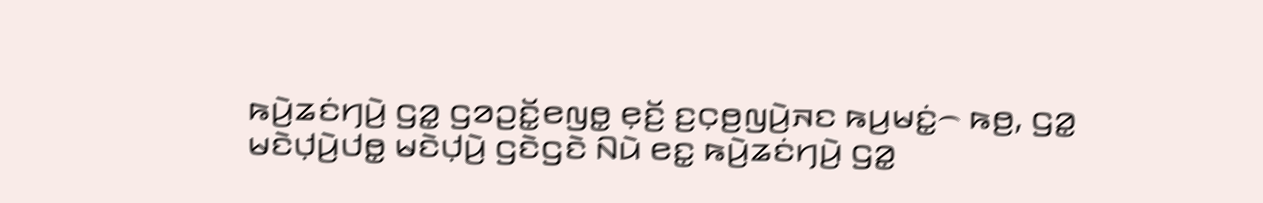ꤒꤣꤧ꤬ꤘꤢꤦꤚꤣꤧ꤬ ꤞꤤ꤭ ꤞꤤꤑꤢꤩ꤭ꤕꤜꤥ꤭ ꤕ꤫ꤢꤩ꤬ ꤢ꤬ꤍ꤫ꤥ꤬ꤜꤣꤧ꤬ꤏꤢ ꤒꤣ꤬ꤗꤢꤦ꤭꤮ ꤒꤥ꤬, ꤞꤤ꤭ ꤗꤢꤧꤓ꤫ꤣꤧ꤬ꤓꤥ꤭ ꤗꤢꤧꤓ꤫ꤣꤧ꤬ ꤞꤢꤧꤞꤢꤧ ꤡꤣꤧ ꤕꤢ꤭ ꤒꤣꤧ꤬ꤘꤢꤦꤚꤣꤧ꤬ ꤞꤤ꤭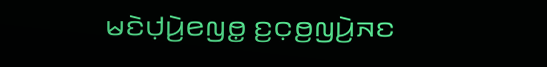ꤗꤢꤧꤓ꤫ꤣꤧ꤬ꤕꤜꤥ꤭ ꤢ꤬ꤍ꤫ꤥ꤬ꤜꤣꤧ꤬ꤏꤢ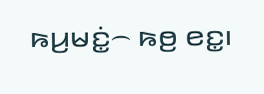ꤒꤣ꤬ꤗꤢꤦ꤭꤮ ꤒꤥ꤬ ꤕꤢ꤭꤯